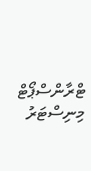ޓްރާންސްޕޯޓް މިނިސްޓަރު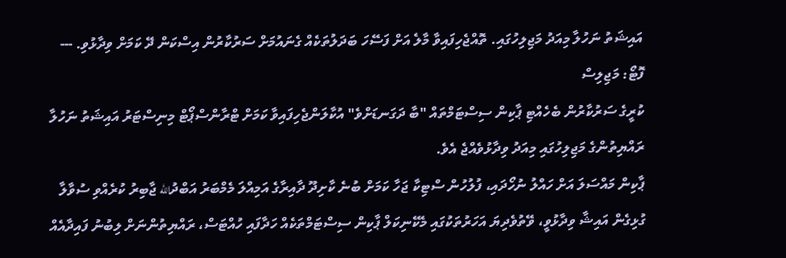އައިޝަތު ނަހުލާ މިއަދު މަޖިލިހުގައި. ތޮއްޖެހިފައިވާ މާލެ އަށް ފަސޭހަ ބަދަލުތަކެއް ގެނައުމަށް ސަރުކާރުން އިސްކަން ދޭ ކަމަށް ވިދާޅުވި. --- ފޮޓޯ: މަޖިލިސް
ކުރީގެ ސަރުކާރުން ބެހެއްޓި ޕާކިން ސިސްޓަމްތައް "ބާ ދަގަނޑަށްވެ" އުކާލަންޖެހިފައިވާ ކަމަށް ޓްރާންސްޕޯޓް މިނިސްޓަރު އައިޝަތު ނަހުލާ ރައްޔިތުންގެ މަޖިލިހުގައި މިއަދު ވިދާޅުވެއްޖެ އެވެ.
ޕާކިން މައްސަލަ އަށް ހައްލު ނުހޯދައި، ފުލުހުން ސްޓިކާ ޖަހާ ކަމަށް ބުނެ ކާށިދޫ ދާއިރާގެ އަމިއްލަ މެމްބަރު އަބްދުالله ޖާބިރު ކުރެއްވި ސުވާލާ ގުޅިގެން އައިޝާ ވިދާޅުވީ، ވޭތުވެދިޔަ އަހަރުތަކުގައި މެކޭނިކަލް ޕާކިން ސިސްޓަމްތަކެއް ހަދާފައި ހުއްޓަސް، ރައްޔިތުންނަށް ލިބުނު ފައިދާއެއް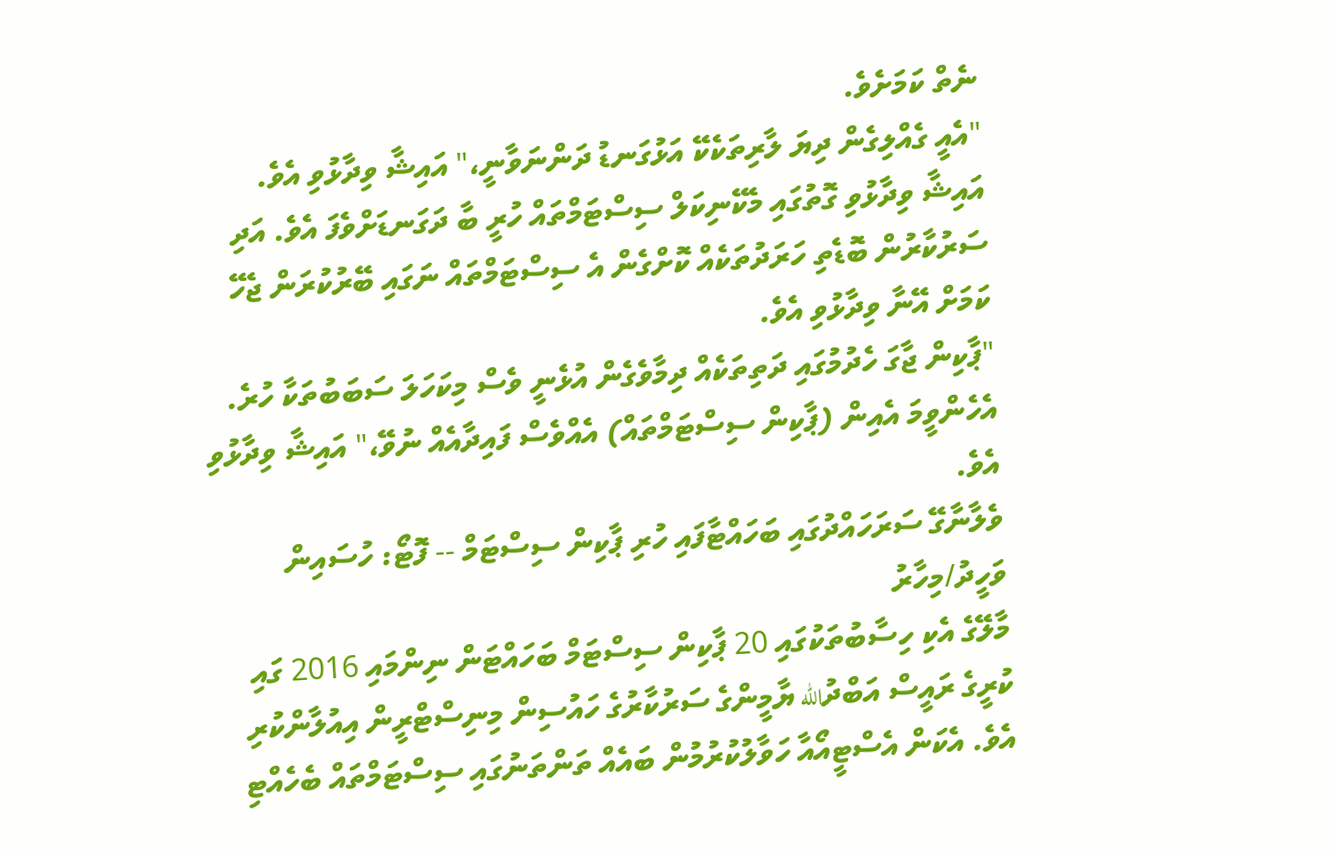ނެތް ކަމަށެވެ.
"އެއީ ގެއްލިގެން ދިޔަ ލާރިތަކެކޭ އަޅުގަނޑު ދަންނަވާނީ،" އައިޝާ ވިދާޅުވި އެވެ.
އައިޝާ ވިދާޅުވި ގޮތުގައި މެކޭނިކަލް ސިސްޓަމްތައް ހުރީ ބާ ދަގަނޑަށްވެފަ އެވެ. އަދި ސަރުކާރުން ބޮޑެތި ހަރަދުތަކެއް ކޮށްގެން އެ ސިސްޓަމްތައް ނަގައި ބޭރުކުރަން ޖެހޭ ކަމަށް އޭނާ ވިދާޅުވި އެވެ.
"ޕާކިން ޖާގަ ހެދުމުގައި ދަތިތަކެއް ދިމާވެގެން އުޅެނީ ވެސް މިކަހަލަ ސަބަބުތަކާ ހުރެ. އެހެންވީމަ އެއިން (ޕާކިން ސިސްޓަމްތައް) އެއްވެސް ފައިދާއެއް ނުވޭ،" އައިޝާ ވިދާޅުވި އެވެ.
ވެލާނާގޭ ސަރަހައްދުގައި ބަހައްޓާފައި ހުރި ޕާކިން ސިސްޓަމް -- ފޮޓޯ: ހުސައިން ވަހީދު/މިހާރު
މާލޭގެ އެކި ހިސާބުތަކުގައި 20 ޕާކިން ސިސްޓަމް ބަހައްޓަން ނިންމައި 2016 ގައި ކުރީގެ ރައީސް އަބްދުالله ޔާމީންގެ ސަރުކާރުގެ ހައުސިން މިނިސްޓްރީން އިއުލާންކުރި އެވެ. އެކަން އެސްޓީއޯއާ ހަވާލުކުރުމުން ބައެއް ތަންތަނުގައި ސިސްޓަމްތައް ބެހެއްޓި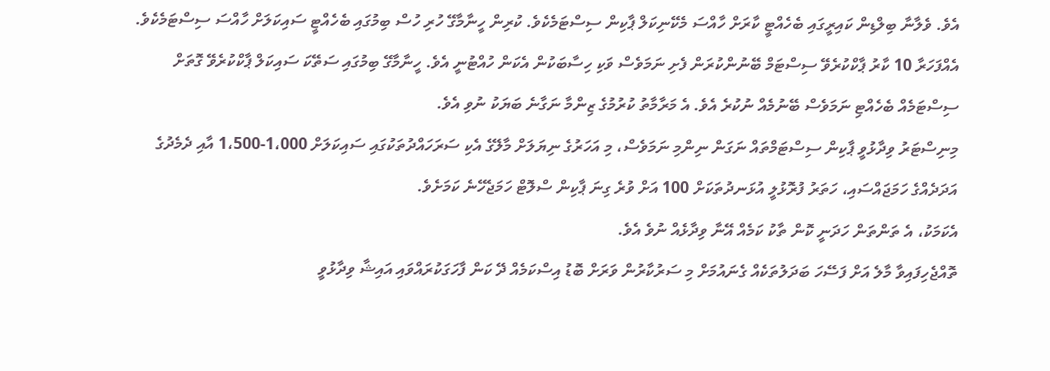އެވެ. ވެލާނާ ބިލްޑިން ކައިރީގައި ބެހެއްޓީ ކާރަށް ހާއްސަ މެކޭނިކަލް ޕާކިން ސިސްޓަމެކެވެ. ކުރިން ހީނާމާގޭ ހުރި ހުސް ބިމުގައި ބެހެއްޓީ ސައިކަލަށް ހާއްސަ ސިސްޓަމެކެވެ.
އެއްފަހަރާ 10 ކާރު ޕާކްކުރެވޭ ސިސްޓަމް ބޭނުންކުރަން ފެށި ނަމަވެސް ވަކި ހިސާބަކުން އެކަން ހުއްޓުނީ އެވެ. ހީނާމާގޭ ބިމުގައި ސަތޭކަ ސައިކަލް ޕާކްކުރެވޭ ގޮތަށް ސިސްޓަމެއް ބެހެއްޓި ނަމަވެސް ބޭނުމެއް ނުކުރެ އެވެ. އެ މަރާމާތު ކުރުމުގެ ޒިންމާ ނަގާނެ ބަޔަކު ނުވި އެވެ.
މިނިސްޓަރު ވިދާޅުވީ ޕާކިން ސިސްޓަމްތައް ނަގަން ނިންމި ނަމަވެސް، މި އަހަރުގެ ނިޔަލަށް މާލޭގެ އެކި ސަރަހައްދުތަކުގައި ސައިކަލަށް 1،000-1،500 އާއި ދެމެދުގެ އަދަދެއްގެ ހަމަޖައްސައި، ހަތަރު ފުރޮޅުލީ އުޅަނދުތަކަށް 100 އަށް ވުރެ ގިނަ ޕާކިން ސްލޮޓް ހަމަޖެހޭނެ ކަމަށެވެ.
އެކަމަކު، އެ ތަންތަން ހަދަނީ ކޮން ތާކު ކަމެއް އޭނާ ވިދާޅެއް ނުވެ އެވެ.
ތޮއްޖެހިފައިވާ މާލެ އަށް ފަސޭހަ ބަދަލުތަކެއް ގެނައުމަށް މި ސަރުކާރުން ވަރަށް ބޮޑު އިސްކަމެއް ދޭ ކަން ފާހަގަކުރައްވައި އައިޝާ ވިދާޅުވީ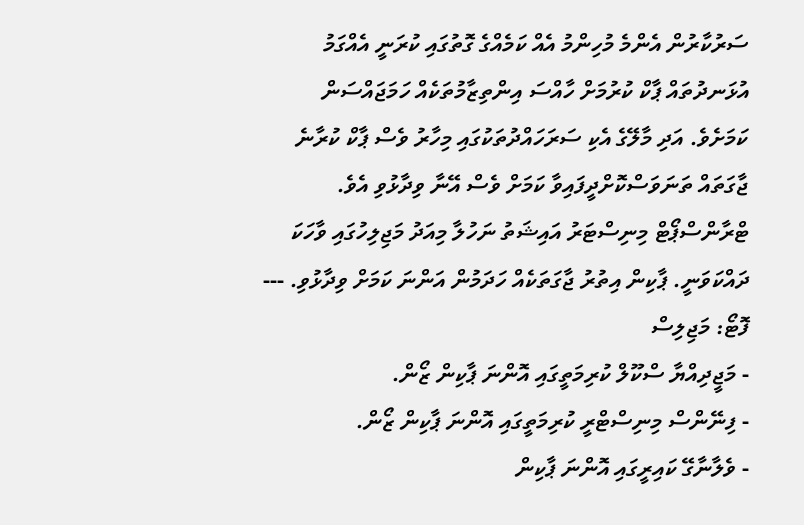ސަރުކާރުން އެންމެ މުހިންމު އެއް ކަމެއްގެ ގޮތުގައި ކުރަނީ އެއްގަމު އުޅަނދުތައް ޕާކް ކުރުމަށް ހާއްސަ އިންތިޒާމުތަކެއް ހަމަޖައްސަން ކަމަށެވެ. އަދި މާލޭގެ އެކި ސަރަހައްދުތަކުގައި މިހާރު ވެސް ޕާކް ކުރާނެ ޖާގަތައް ތަނަވަސްކޮށްދީފައިވާ ކަމަށް ވެސް އޭނާ ވިދާޅުވި އެވެ.
ޓްރާންސްޕޯޓް މިނިސްޓަރު އައިޝަތު ނަހުލާ މިއަދު މަޖިލިހުގައި ވާހަކަ ދައްކަވަނީ. ޕާކިން އިތުރު ޖާގަތަކެއް ހަދަމުން އަންނަ ކަމަށް ވިދާޅުވި. --- ފޮޓޯ: މަޖިލިސް
- މަޖީދިއްޔާ ސްކޫލް ކުރިމަތީގައި އޮންނަ ޕާކިން ޒޯން.
- ފިނޭންސް މިނިސްޓްރީ ކުރިމަތީގައި އޮންނަ ޕާކިން ޒޯން.
- ވެލާނާގޭ ކައިރީގައި އޮންނަ ޕާކިން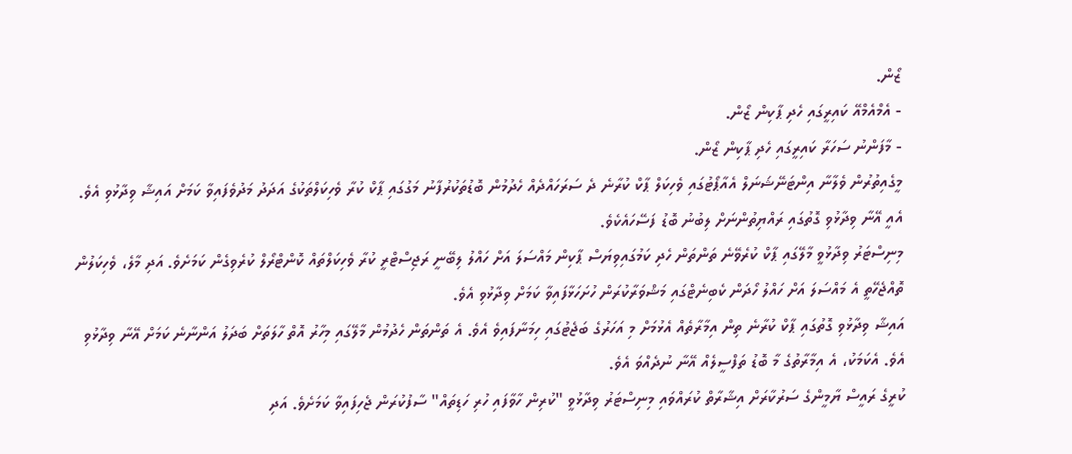ޒޯން.
- އެމްއެމްއޭ ކައިރީގައި ހެދި ޕާކިން ޒޯން.
- މާފަންނު ސަހަރާ ކައިރީގައި ހެދި ޕާކިން ޒޯން.
މީގެއިތުރުން ވެލާނާ އިންޓަނޭޝަނަލް އެއާޕޯޓުގައި ވެހިކަލް ޕާކް ކުރާނެ ދެ ސަރަހައްދެއް ހެދުމުން ބޮޑުތަކުރުފާނު މަގުގައި ޕާކް ކުރާ ވެހިކަލްތަކުގެ އަދަދު މަދުވެފައިވާ ކަމަށް އައިޝާ ވިދާޅުވި އެވެ. އެއީ އޭނާ ވިދާޅުވި ގޮތުގައި ރައްޔިތުންނަށް ލިބުނު ބޮޑު ފަސޭހައެކެވެ.
މިނިސްޓަރު ވިދާޅުވީ މާލޭގައި ޕާކް ކުރެވޭނެ ތަންތަން ހެދި ކަމުގައިވިޔަސް ޕާކިން މައްސަލަ އަށް ހައްލު ލިބޭނީ ރަޖިސްޓްރީ ކުރާ ވެހިކަލްތައް ކޮންޓްރޯލް ކުރެވިގެން ކަމަށެވެ. އަދި މާލެ، ވެހިކަލުން ތޮއްޖެހޭތީ އެ މައްސަލަ އަށް ހައްލު ހޯދަން ކެބިނެޓްގައި މަޝްވަރާކުރަން ހުށަހަޅާފައިވާ ކަމަށް ވިދާޅުވި އެވެ.
އައިޝާ ވިދާޅުވި ގޮތުގައި ޕާކް ކުރާނެ ތިން އިމާރާތެއް އެޅުމަށް މި އަހަރުގެ ބަޖެޓުގައި ހިމަނާފައިވެ އެވެ. އެ ތަންތަން ހެދުމުން މާލޭގައި މިހާރު އޮތް ހާލަތަށް ބަދަލު އަންނާނެ ކަމަށް އޭނާ ވިދާޅުވި އެވެ. އެކަމަކު، އެ އިމާރާތުގެ މާ ބޮޑު ތަފްސީލެއް އޭނާ ނުދެއްވަ އެވެ.
ކުރީގެ ރައީސް ޔާމީންގެ ސަރުކާރަށް އިޝާރާތް ކުރައްވައި މިނިސްޓަރު ވިދާޅުވީ "ކުރިން ހާވާފައި ހުރި ހަޑިތައް" ސާފުކުރަން ޖެހިފައިވާ ކަމަށެވެ. އަދި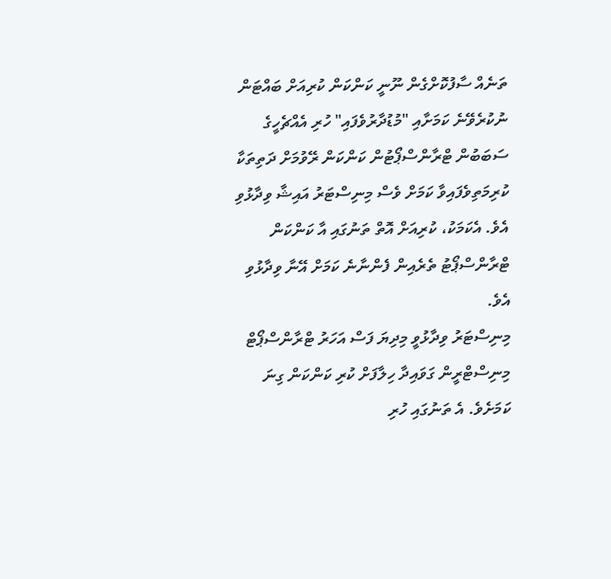ތަނެއް ސާފުކޮށްގެން ނޫނީ ކަންކަން ކުރިއަށް ބައްޓަން ނުކުރެވޭނެ ކަމަށާއި "މުޑުދާރުވެފައި" ހުރި އެއްޗެހީގެ ސަބަބުން ޓްރާންސްޕޯޓުން ކަންކަން ރޭވުމަށް ދަތިތަކާ ކުރިމަތިވެފައިވާ ކަމަށް ވެސް މިނިސްޓަރު އައިޝާ ވިދާޅުވި އެވެ. އެކަމަކު، ކުރިއަށް އޮތް ތަނުގައި އާ ކަންކަން ޓްރާންސްޕޯޓު ތެރެއިން ފެންނާނެ ކަމަށް އޭނާ ވިދާޅުވި އެވެ.
މިނިސްޓަރު ވިދާޅުވީ މިދިޔަ ފަސް އަހަރު ޓްރާންސްޕޯޓް މިނިސްޓްރީން ގަވައިދާ ހިލާފަށް ކުރި ކަންކަން ގިނަ ކަމަށެވެ. އެ ތަނުގައި ހުރި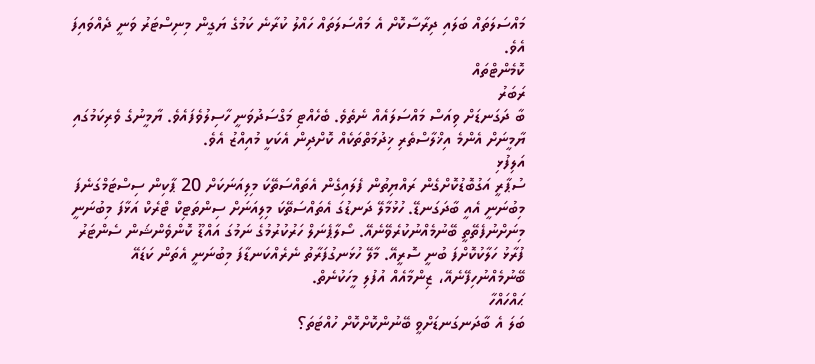މައްސަލަތައް ބަލައި ދިރާސާކޮށް އެ މައްސަލަތައް ހައްލު ކުރާނެ ކަމުގެ ޔަގީން މިނިސްޓަރު ވަނީ ދެއްވައިފަ އެވެ.
ކޮމެންޓްތައް
ރަބަރު
ބާ ދަގަނޑަށް ވިއަސް މައްސަލައެއް ނެތެވެ. ބެހެއްޓި މަގްސަދުވަނީ ހާސިލުވެފައެވެ. ޔާމީނުގެ ވެރިކަމުގައި ޔާމީނަށް އެންމެ އިޚްލާސްތެރި ޚިދުމަތްތަކެއް ކޮށްދިން އެކަކީ މުއިއްޒު އެވެ.
އަލިފުޅި
ސުޕާރީ އަގުބޮޑުކޮށްގެން ރައްޔިތުން ފެލައިގެން އެތައްސަތޭކަ މިލިއަނަކަށް 20 ޕާކިން ސިސްޓަމްގަނެފަ މިބުނަނީ އެއީ ބާދަގަނޑޭ. ހުޅުމާލޭ ދަނޑުގަ އެތައްސަތޭކަ މިލިއަނަށް ސިންތަޓިކް ޓްރެކް އަޅާފަ މިބުނަނީ މިނަށްނުފެތޭތީ ބޭނުމެއްނުކުރެވޭނެއޭ. ސޯލާޕެނަލް ހަރުކުރުމުގެ ނަމުގަ އައްޑޫ ކޮންވެންޝަން ސެންޓަރު ފުރާޅު ހަލާކުކޮށްފަ ބުނީ ސޮރީއޭ. މާލޭ ހުޅަނގުފަރާތު ނެރެއްކަނޑާފަ މިބުނަނީ އެތަން ކަޑައޭ ބޭނުމެއްނުހިފޭނެއޭ، ޒިންމާއެއް އުފުލި މީހަކުނެތް.
ޙައްހައްހާ
ބަލަ އެ ބާދަނގަނޑަށްވީ ބޭނުންކޮށްކޮށް ހުއްޓަތަ؟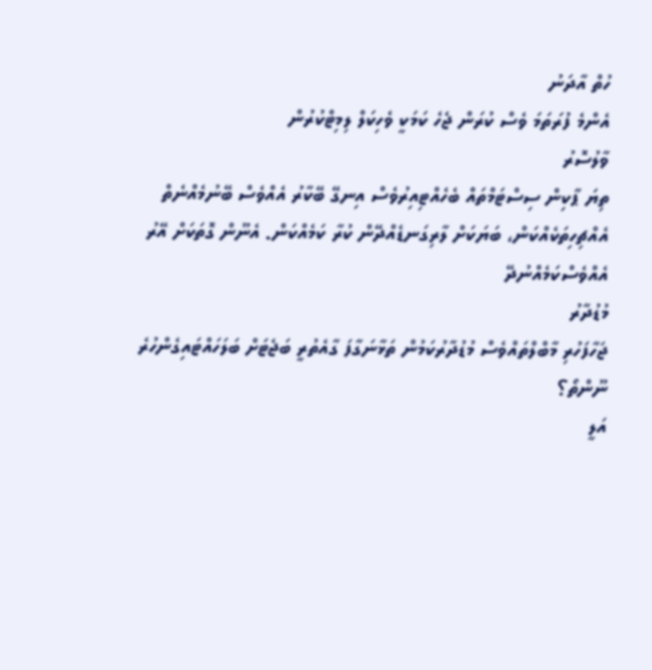ހުތް އާދަނު
އެންމެ ފުރަތަމަ ވެސް ކުރަން ޖެހެ ކަމަކީ ވެހިކަލް ލިމިޓްކުރުން
ވާލުސޮރު
ތިޔަ ޕާކިން ސިސްޓަމްތައް ބެހެއްޓިއިރުވެސް އިނގޭ ބޭކާރު އެއްވެސް ބޭނުމެއްނެތް އެއްޗިހިތަކެއްކަން، ބަޔަކަށް ލާރިގަނޑެއްދޭން ކުރާ ކަމެއްކަން. އެނޫން ގޮތަކަށް އޭރު އެއްވެސްކަމެއްނުދޭ
މުޑުދާރު
ޖަހާފަހުރި މާބްލްތައްވެސް މުޑުދާރުކަމުން ތަޅާނަގާފަ ގާއެތުރީ ބަޖެޓަށް ބަލަހައްޓައިގެންހުރެ ނޫންތޯ؟
އަލީ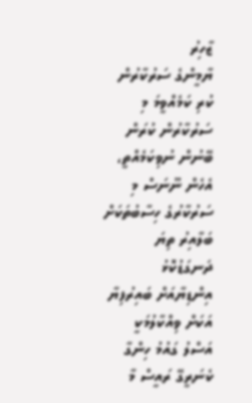ޒާހިރު
ޔާމީންގެ ސަރުކާރުން ކުރި ކަމެއްވީމަ މި ސަރުކާރުން ކުރަން ބޭނުން ނުވިކަމެއްތީ، އެހެން ނޫނަސް މި ސަރުކާރުގެ ހިސާބުތަކަށް ބަލާއިރު ތިޔަ ދަނގަޑުކޮޅު އިންޑިޔާއަށް ބައިރުފިޔާ އަކަށް ވިއްކާލުމަކީ އަސްލު ގައުމު ހިންގާ ކެނަރީގޭ ރައީސް މާ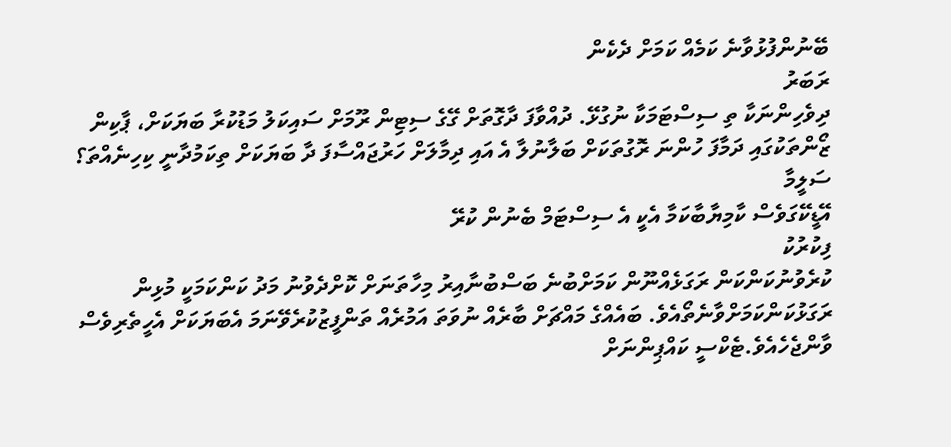ބޭނުންފުޅުވާނެ ކަމެއް ކަމަށް ދެކެން
ރަބަރު
ދިވެހިންނަކާ ތި ސިސްޓަމަކާ ނުގުޅޭ. ދުއްވާފަ ދާގޮތަށް ގޭގެ ސިޓިން ރޫމަށް ސައިކަލު މަޑުކުރާ ބަޔަކަށް، ޕާކިން ޒޯންތަކުގައި ދަމާފަ ހުންނަ ރޮގުތަކަށް ބަލާނުލާ އެ އައި ދިމާލަށް ހަރުޖައްސާފަ ދާ ބަޔަކަށް ތިކަމުދާނީ ކިހިނެއްތަ؟
ސަލީމާ
އޭޑީކޭގަވެސް ކާމިޔާބާކަމާ އެކީ އެ ސިސްޓަމް ބެނުން ކުރޭ
ފިކުރުކު
ކުރެވުނުކަންކަން ރަގަޅެއްނޫން ކަމަށްބުނެ ބަސްބުނާއިރު މިހާތަނަށް ކޮށްދެވުނު މަދު ކަންކަމަކީ މުޅިން ރަގަޅުކަންކަމަށްވާނެތޯއެވެ. ބައެއްގެ މައްޗަށް ބާރެއް ނުވަތަ އަމުރެއް ތަންފީޒުކުރެވޭނަމަ އެބަޔަކަށް އެހީތެރިވެސް ވާންޖެހެއެވެ.ޓެކްސީ ކައްޕިންނަށް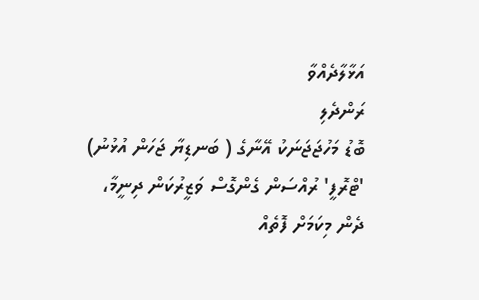އަޅާލާދެއްވާ
ރަންދެލި
ބޮޑު މަހުޖަޖަނަކު އޭނާގެ ( ބަނޑިޔާ ޖަހަން އުޅުނު) 'ޓްރޮފީ' ރުއްސަން ގެންގޮސް ވަޒީރުކަން ދިނީމާ، ދެން މިކަމަށް ފޮތެއް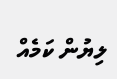ލިޔުން ކަމެއް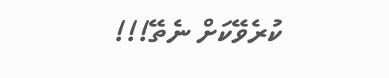ކުރެވޭކަށް ނެތޭ!!!